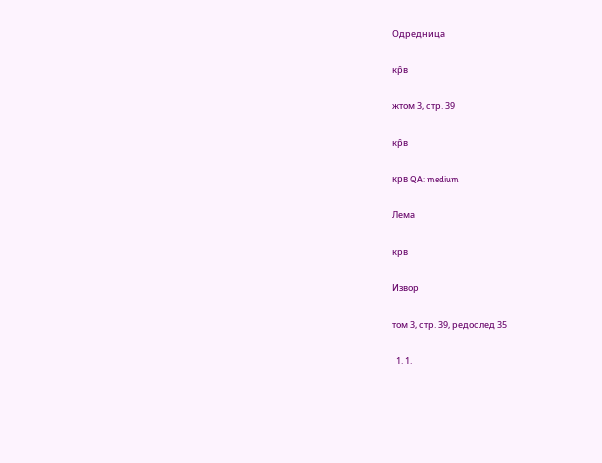Одредница

кр̑в

жтом 3, стр. 39

кр̑в

крв QA: medium

Лема

крв

Извор

том 3, стр. 39, редослед 35

  1. 1.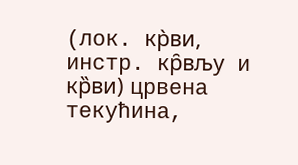(лок. кр̀ви, инстр. кр̑вљу и кр̏ви) црвена текућина,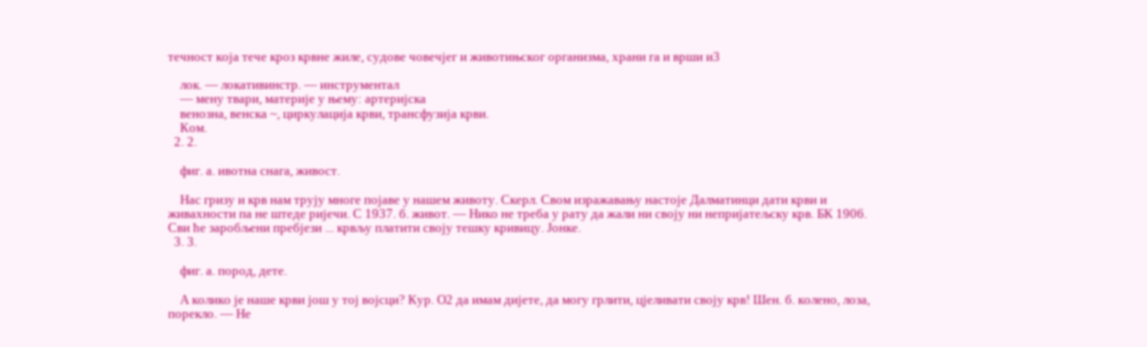течност која тече кроз крвне жиле, судове човечјег и животињског организма, храни га и врши и3

    лок. — локативинстр. — инструментал
    — мену твари, материје у њему: артеријска
    венозна, венска ~, циркулација крви, трансфузија крви.
    Ком.
  2. 2.

    фиг. а. ивотна снага, живост.

    Нас гризу и крв нам трују многе појаве у нашем животу. Скерл. Свом изражавању настоје Далматинци дати крви и живахности па не штеде ријечи. С 1937. б. живот. — Нико не треба у рату да жали ни своју ни непријатељску крв. БК 1906. Сви ће заробљени пребјези ... крвљу платити своју тешку кривицу. Јонке.
  3. 3.

    фиг. а. пород, дете.

    А колико је наше крви још у тој војсци? Кур. О2 да имам дијете, да могу грлити, цјеливати своју крв! Шен. б. колено, лоза, порекло. — Не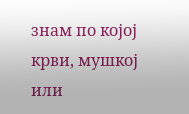знам по којој крви, мушкој или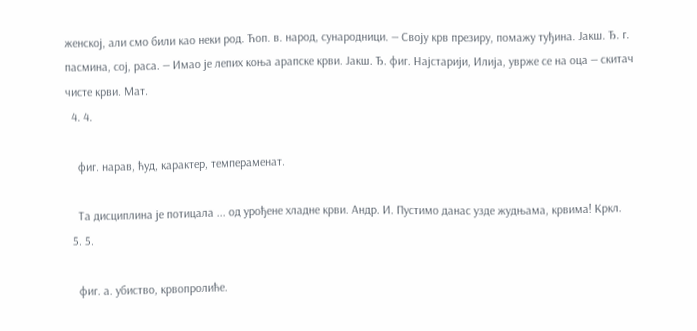женској, али смо били као неки род. Ћоп. в. народ, сународници. — Своју крв презиру, помажу туђина. Јакш. Ђ. г. пасмина, сој, раса. — Имао је лепих коња арапске крви. Јакш. Ђ. фиг. Најстарији, Илија, уврже се на оца — скитач чисте крви. Мат.
  4. 4.

    фиг. нарав, ћуд, карактер, темпераменат.

    Та дисциплина је потицала ... од урођене хладне крви. Андр. И. Пустимо данас узде жудњама, крвима! Кркл.
  5. 5.

    фиr. а. убиство, крвопролиће.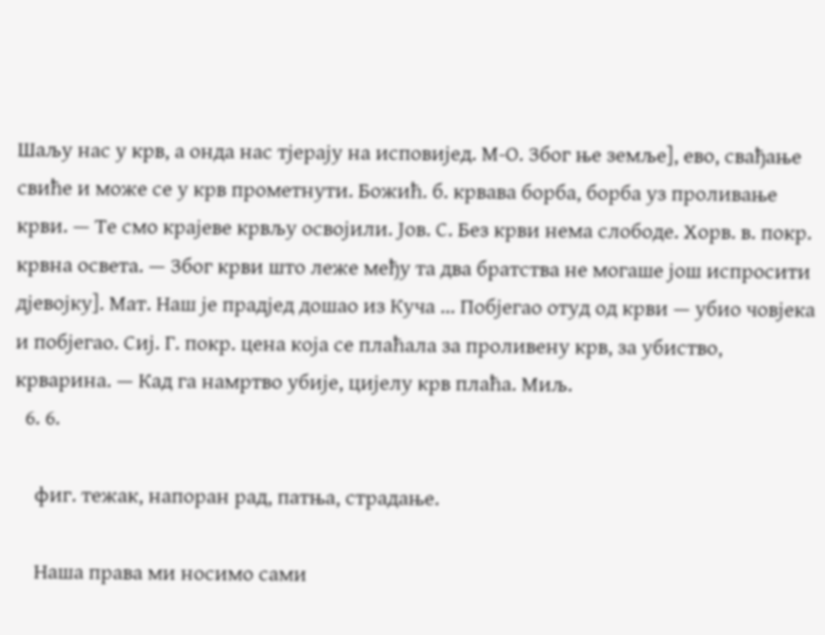Шаљу нас у крв, а онда нас тјерају на исповијед. М-О. Због ње земље], ево, свађање свиће и може се у крв прометнути. Божић. б. крвава борба, борба уз проливање крви. — Те смо крајеве крвљу освојили. Јов. С. Без крви нема слободе. Хорв. в. покр. крвна освета. — Због крви што леже међу та два братства не могаше још испросити дјевојку]. Мат. Наш је прадјед дошао из Куча ... Побјегао отуд од крви — убио човјека и побјегао. Сиј. Г. покр. цена која се плаћала за проливену крв, за убиство, крварина. — Кад га намртво убије, цијелу крв плаћа. Миљ.
  6. 6.

    фиг. тежак, напоран рад, патња, страдање.

    Наша права ми носимо сами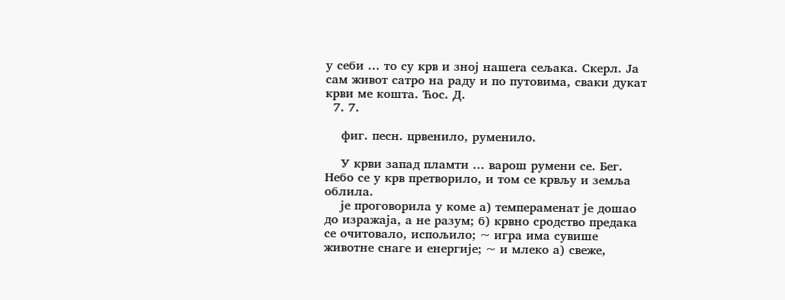у себи ... то су крв и зној нашеrа сељака. Скерл. Ја сам живот сатро на раду и по путовима, сваки дукат крви ме кошта. Ћос. Д.
  7. 7.

    фиг. песн. црвенило, руменило.

    У крви запад пламти ... варош румени се. Бег. Небо се у крв претворило, и том се крвљу и земља облила.
    је проговорила у коме а) темпераменат је дошао до изражаја, а не разум; б) крвно сродство предака се очитовало, испољило; ~ игра има сувише животне снаге и енергије; ~ и млеко а) свеже,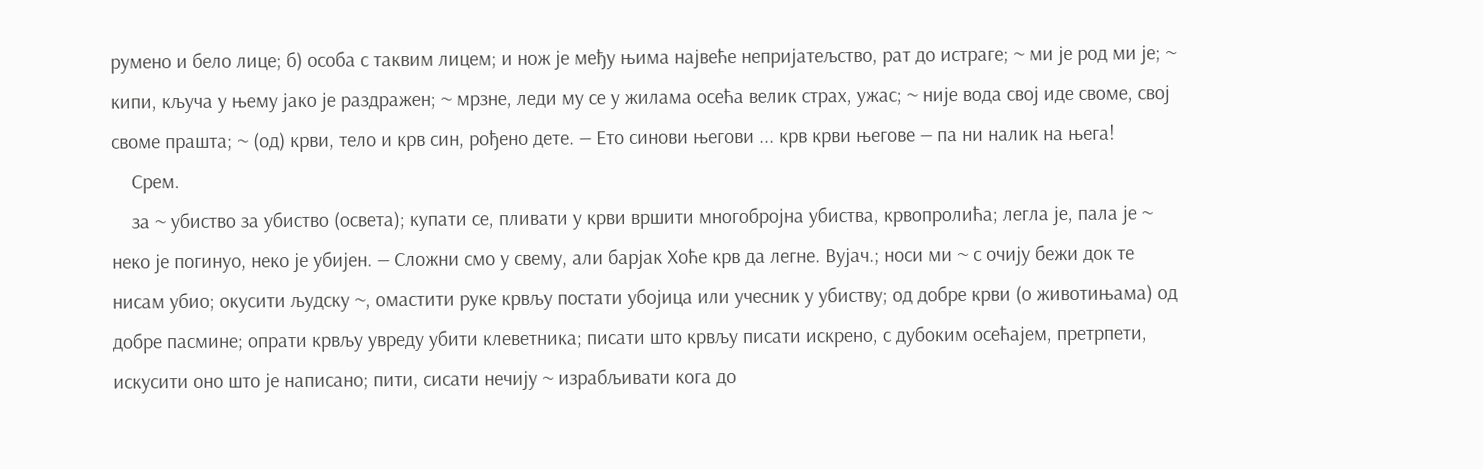румено и бело лице; б) особа с таквим лицем; и нож је међу њима највеће непријатељство, рат до истраге; ~ ми је род ми је; ~ кипи, кључа у њему јако је раздражен; ~ мрзне, леди му се у жилама осећа велик страх, ужас; ~ није вода свој иде своме, свој своме прашта; ~ (од) крви, тело и крв син, рођено дете. — Ето синови његови ... крв крви његове — па ни налик на њега!
    Срем.
    за ~ убиство за убиство (освета); купати се, пливати у крви вршити многобројна убиства, крвопролића; легла је, пала је ~ неко је погинуо, неко је убијен. — Сложни смо у свему, али барјак Хоће крв да легне. Вујач.; носи ми ~ с очију бежи док те нисам убио; окусити људску ~, омастити руке крвљу постати убојица или учесник у убиству; од добре крви (о животињама) од добре пасмине; опрати крвљу увреду убити клеветника; писати што крвљу писати искрено, с дубоким осећајем, претрпети, искусити оно што је написано; пити, сисати нечију ~ израбљивати кога до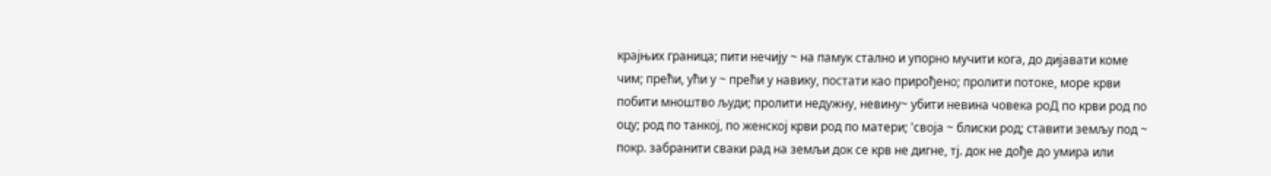крајњих граница; пити нечију ~ на памук стално и упорно мучити кога, до дијавати коме чим; прећи, ући у ~ прећи у навику, постати као прирођено; пролити потоке, море крви побити мноштво људи; пролити недужну, невину~ убити невина човека роД по крви род по оцу; род по танкој, по женској крви род по матери; 'своја ~ блиски род; ставити земљу под ~ покр. забранити сваки рад на земљи док се крв не дигне, тј. док не дође до умира или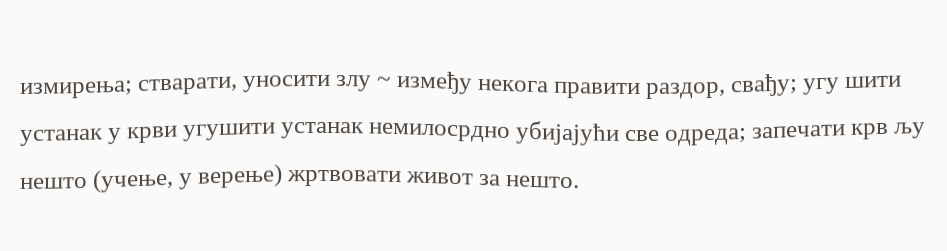измирења; стварати, уносити злу ~ између некога правити раздор, свађу; угу шити устанак у крви угушити устанак немилосрдно убијајући све одреда; запечати крв љу нешто (учење, у верење) жртвовати живот за нешто.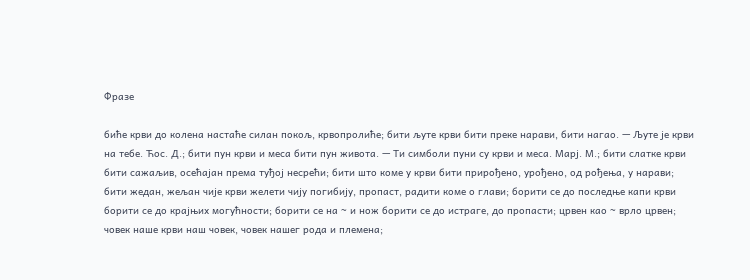Фразе

биће крви до колена настаће силан покољ, крвопролиће; бити љуте крви бити преке нарави, бити нагао. — Љуте је крви на тебе. Ћос. Д.; бити пун крви и меса бити пун живота. — Ти симболи пуни су крви и меса. Марј. М.; бити слатке крви бити сажаљив, осећајан према туђој несрећи; бити што коме у крви бити прирођено, урођено, од рођења, у нарави; бити жедан, жељан чије крви желети чију погибију, пропаст, радити коме о глави; борити се до последње капи крви борити се до крајњих могућности; борити се на ~ и нож борити се до истраге, до пропасти; црвен као ~ врло црвен; човек наше крви наш човек, човек нашег рода и племена;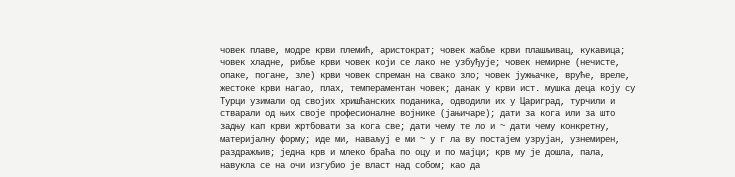човек плаве, модре крви племић, аристократ; човек жабље крви плашљивац, кукавица; човек хладне, рибље крви човек који се лако не узбуђује; човек немирне (нечисте, опаке, погане, зле) крви човек спреман на свако зло; човек јужњачке, вруће, вреле, жестоке крви нагао, плах, темпераментан човек; данак у крви ист. мушка деца коју су Турци узимали од својих хришћанских поданика, одводили их у Цариград, турчили и стварали од њих своје професионалне војнике (јањичаре); дати за кога или за што задњу кап крви жрт6овати за кога све; дати чему те ло и ~ дати чему конкретну, материјалну форму; иде ми, наваљуј е ми ~ у г ла ву постајем узрујан, узнемирен, раздражљив; једна крв и млеко браћа по оцу и по мајци; крв му је дошла, пала, навукла се на очи изгубио је власт над собом; као да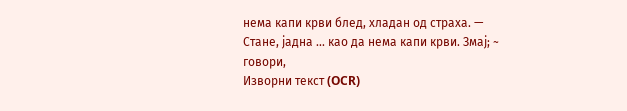нема капи крви блед, хладан од страха. — Стане, јадна ... као да нема капи крви. Змај; ~ говори,
Изворни текст (OCR)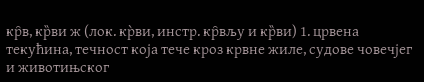кр̑в, кр̏ви ж (лок. кр̀ви, инстр. кр̑вљу и кр̏ви) 1. црвена текућина, течност која тече кроз крвне жиле, судове човечјег и животињског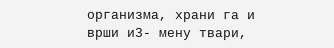организма, храни га и врши и3- мену твари,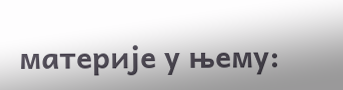материје у њему: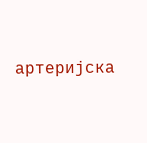артеријска